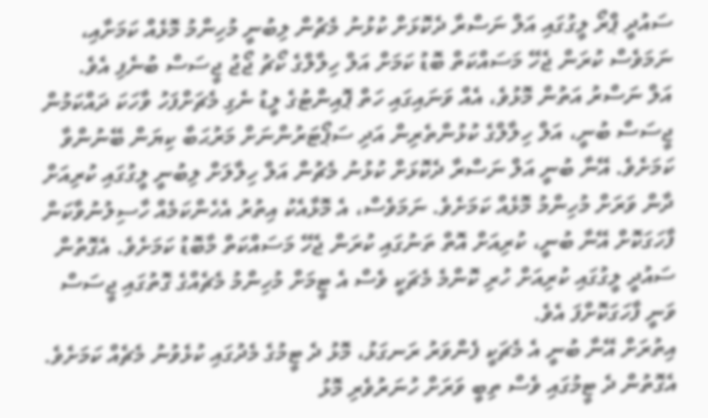ސައުދީ ޕްރޯ ލީގުގައި އަލް ނަސްރާ ދެކޮޅަށް ކުޅުނު މެޗުން ލިބުނީ މުހިންމު މޮޅެއް ކަމަށާއި، ނަމަވެސް ކުރަން ޖެހޭ މަސައްކަތް ބޮޑު ކަމަށް އަލް ހިލާލްގެ ކޯޗު ޖޯޖު ޖީސަސް ބުނެފި އެވެ.
އަލް ނަސްރު އަތުން މޮޅުވެ، އެއް ވަނައިގައި ހަތް ޕޮއިންޓުގެ ލީޑު ނެގި މެޗަށްފަހު ވާހަކަ ދައްކަމުން ޖީސަސް ބުނީ، އަލް ހިލާލްގެ ކުޅުންތެރިން އަދި ސަޕޯޓަރުންނަށް މަރުޙަބާ ކިޔަން ބޭނުންވާ ކަމަށެވެ. އޭނާ ބުނީ އަލް ނަސްރާ ދެކޮޅަށް ކުޅުނު މެޗުން އަލް ހިލާލަށް ލިބުނީ ލީގުގައި ކުރިއަށް ދާން ވަރަށް މުހިންމު މޮޅެއް ކަމަށެވެ. ނަމަވެސް، އެ މޮޅާއެކު އިތުރު އެހެންކަމެއް ހާސިލުނުވާކަން ފާހަގަކޮށް އޭނާ ބުނީ، ކުރިއަށް އޮތް ތަނުގައި ކުރަން ޖެހޭ މަސައްކަތް މާބޮޑު ކަމަށެވެ. އެގޮތުން ސައުދީ ލީގުގައި ކުރިއަށް ހުރި ކޮންމެ މެޗަކީ ވެސް އެ ޓީމަށް މުހިންމު މެޗެއްގެ ގޮތުގައި ޖީސަސް ވަނީ ފާހަގަކޮށްފަ އެވެ.
އިތުރަށް އޭނާ ބުނީ އެ މެޗަކީ ފެންވަރު ރަނގަޅު، މޮޅު ދެ ޓީމުގެ މެދުގައި ކުޅެވުނު މެޗެއް ކަމަށެވެ. އެގޮތުން ދެ ޓީމުގައި ވެސް ތިބީ ވަރަށް ހުނަރުވެރި މޮޅު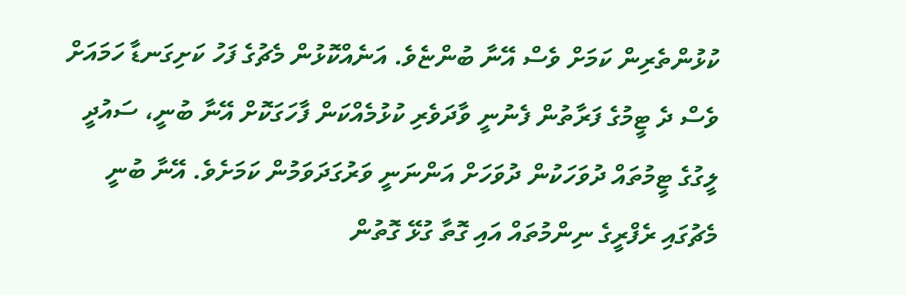ކުޅުންތެރިން ކަމަށް ވެސް އޭނާ ބުންޏެވެ. އަނެއްކޮޅުން މެޗުގެ ފަހު ކަށިގަނޑާ ހަމައަށް ވެސް ދެ ޓީމުގެ ފަރާތުން ފެނުނީ ވާދަވެރި ކުޅުމެއްކަން ފާހަގަކޮށް އޭނާ ބުނީ، ސައުދީ ލީގުގެ ޓީމުތައް ދުވަހަކުން ދުވަހަށް އަންނަނީ ވަރުގަދަވަމުން ކަމަށެވެ. އޭނާ ބުނީ މެޗުގައި ރެފްރީގެ ނިންމުތައް އައި ގޮތާ ގުޅޭ ގޮތުން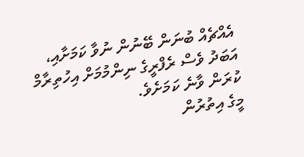އެއްޗެއް ބުނަން ބޭނުން ނުވާ ކަމަށާއި، އަބަދު ވެސް ރެފްރީގެ ނިންމުމަށް އިހުތިރާމް ކުރަން ވާނެ ކަމަށެވެ.
މީގެ އިތުރުން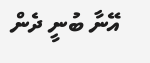އޭނާ ބުނީ ދެން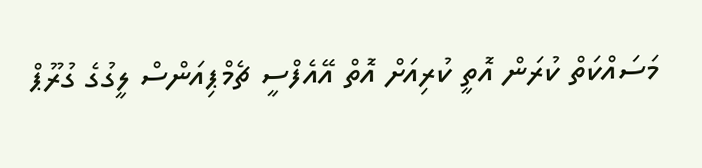މަސައްކަތް ކުރަން އޮތީ ކުރިއަށް އޮތް އޭއެފްސީ ޗެމްޕިއަންސް ލީގުގެ ގުރޫޕް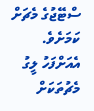ސްޓޭޖުގެ މެޗަށް ކަމަށެވެ. އެއަށްފަހު ލީގު މެޗުތަކަށް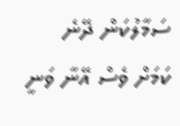ސަމާލުކަން ދޭނެ ކަމަށް ވެސް އޭނާ ވަނީ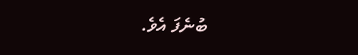ބުނެފަ އެވެ.